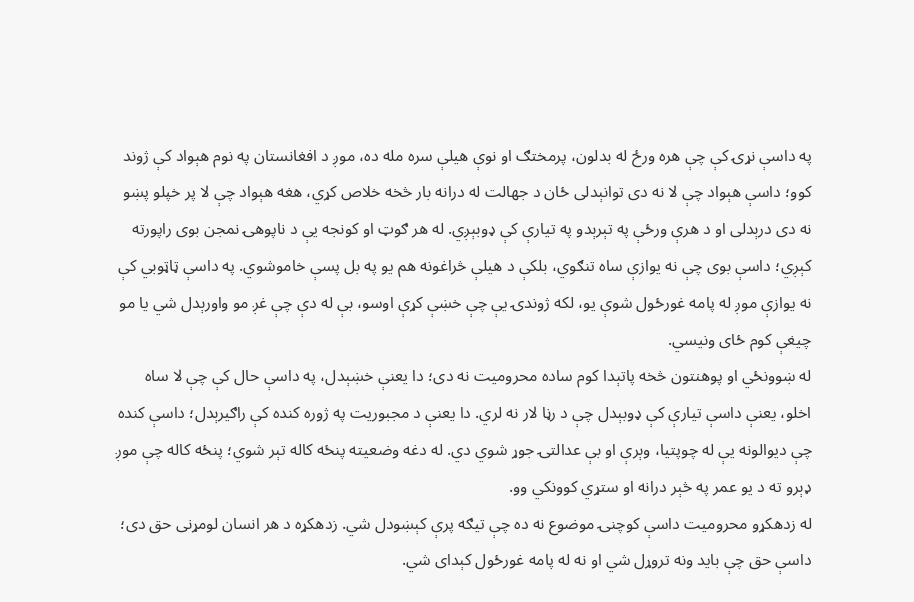په داسې نړۍ کې چې هره ورځ له بدلون، پرمختګ او نوې هیلې سره مله ده، موږ د افغانستان په نوم هېواد کې ژوند کوو؛ داسې هېواد چې لا نه دی توانېدلی ځان د جهالت له درانه بار څخه خلاص کړي، هغه هېواد چې لا پر خپلو پښو نه دی درېدلی او د هرې ورځې په تېرېدو په تیارې کې ډوبېږي. له هر ګوټ او کونجه یې د ناپوهۍ نمجن بوی راپورته کېږي؛ داسې بوی چې نه یوازې ساه تنګوي، بلکې د هیلې څراغونه هم یو په بل پسې خاموشوي. په داسې ټاټوبي کې نه یوازې موږ له پامه غورځول شوې یو، لکه ژوندۍ یې چې خښې کړې اوسو، بې له دې چې غږ مو واورېدل شي یا مو چیغې کوم ځای ونیسي.
له ښوونځي او پوهنتون څخه پاتېدا کوم ساده محرومیت نه دی؛ دا یعنې خښېدل، په داسې حال کې چې لا ساه اخلو، یعنې داسې تیارې کې ډوبېدل چې د رڼا لار نه لري. دا یعنې د مجبوریت په ژوره کنده کې راګیرېدل؛ داسې کنده چې دیوالونه یې له چوپتیا، وېرې او بې عدالتۍ جوړ شوي دي. له دغه وضعیته پنځه کاله تېر شوي؛ پنځه کاله چې موږ ډېرو ته د یو عمر په څېر درانه او ستړي کوونکي وو.
له زدهکړو محرومیت داسې کوچنۍ موضوع نه ده چې تیګه پرې کېښودل شي. زدهکړه د هر انسان لومړنی حق دی؛ داسې حق چې باید ونه تروړل شي او نه له پامه غورځول کېدای شي.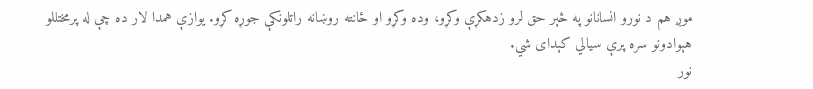موږ هم د نورو انسانانو په څېر حق لرو زدهکړې وکړو، وده وکړو او ځانته روښانه راتلونکې جوړه کړو. یوازې همدا لار ده چې له پرمختللو هېوادونو سره پرې سیالي کېدای شي.
نور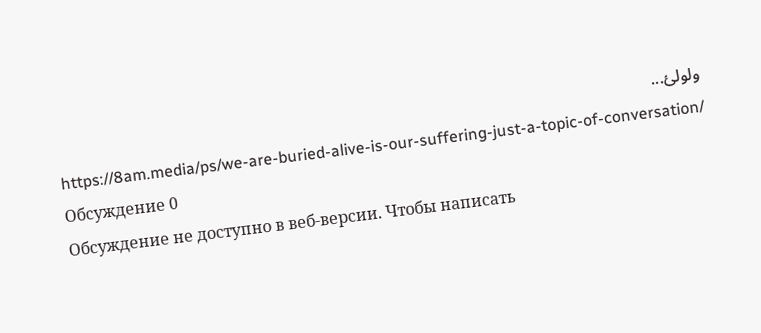ولولئ...
https://8am.media/ps/we-are-buried-alive-is-our-suffering-just-a-topic-of-conversation/
Обсуждение 0
Обсуждение не доступно в веб-версии. Чтобы написать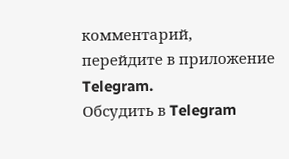комментарий, перейдите в приложение Telegram.
Обсудить в Telegram